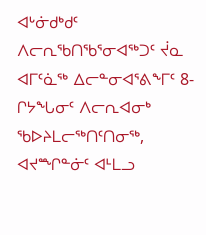ᐊᒡᓃᑯᒃᑯᑦ ᐱᓕᕆᖃᑎᖃᕐᓂᐊᖅᑐᑦ ᔫᓇ ᐊᒥᑦᓈᖅ ᐃᓕᓐᓂᐊᕐᕕᖕᒥᑦ 8-ᒋᔭᖓᓂᑦ ᐱᓕᕆᐊᓂᒃ ᖃᐅᔨᒪᓕᖅᑎᑦᑎᓂᖅ, ᐊᔪᙱᓐᓃᑦ ᐊᒻᒪᓗ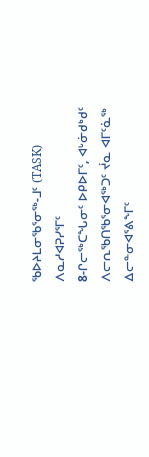ᖃᐅᔨᒪᓂᖃᕐᓂᖅ-ᒧᑦ (TASK) ᐱᓇᓱᐊᕈᓯᕐᒥᑦ
8-ᒋᓕᖅᑕᖓᓂᑦ ᐅᑭᐅᒥᑦ, ᐊᒡᓃᑯᒃᑯᑦ ᐱᓕᕆᖃᑎᖃᕐᓂᐊᖅᑐᑦ ᔫᓇ ᐊᒥᑦᓈᖅ ᐃᓕᓐᓂᐊᕐᕕᖕᒥᑦ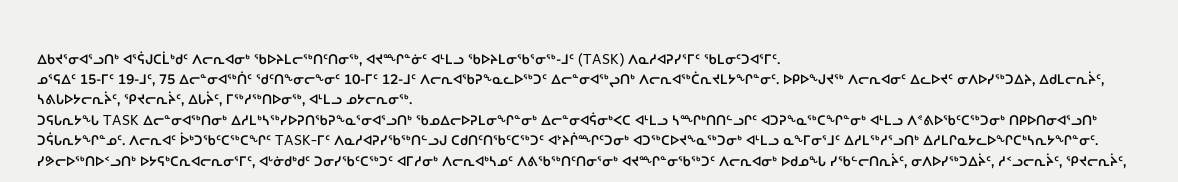ᐃᑲᔪᕐᓂᐊᕐᓗᑎᒃ ᐊᕐᕌᒍᑕᒫᒃᑯᑦ ᐱᓕᕆᐊᓂᒃ ᖃᐅᔨᒪᓕᖅᑎᑦᑎᓂᖅ, ᐊᔪᙱᓐᓃᑦ ᐊᒻᒪᓗ ᖃᐅᔨᒪᓂᖃᕐᓂᖅ-ᒧᑦ (TASK) ᐱᓇᓱᐊᕈᓯᕐᒥᑦ ᖃᒪᓂᑦᑐᐊᕐᒥᑦ.
ᓄᕐᕋᐃᑦ 15-ᒥᑦ 19-ᒧᑦ, 75 ᐃᓕᓐᓂᐊᖅᑏᑦ ᖁᑦᑎᖕᓂᓕᖕᓂᑦ 10-ᒥᑦ 12-ᒧᑦ ᐱᓕᕆᐊᖃᕈᖕᓇᓚᐅᖅᑐᑦ ᐃᓕᓐᓂᐊᖅᖢᑎᒃ ᐱᓕᕆᐊᖅᑖᕆᔪᒪᔭᖏᓐᓂᑦ. ᐅᑭᐅᖑᔪᖅ ᐱᓕᕆᐊᓂᑦ ᐃᓚᐅᔪᑦ ᓂᐱᐅᓯᖅᑐᐃᔨ, ᐃᑯᒪᓕᕆᔩᑦ, ᓴᕕᒐᐅᔭᓕᕆᔩᑦ, ᕿᔪᓕᕆᔩᑦ, ᐃᒐᔩᑦ, ᒥᖅᓱᖅᑎᐅᓂᖅ, ᐊᒻᒪᓗ ᓄᔭᓕᕆᓂᖅ.
ᑐᕋᒐᕆᔭᖓ TASK ᐃᓕᓐᓂᐊᖅᑎᓂᒃ ᐃᓱᒪᒃᓴᖅᓯᐅᕈᑎᖃᕈᖕᓇᕐᓂᐊᕐᓗᑎᒃ ᖃᓄᐃᓕᐅᕈᒪᓂᖏᓐᓂᒃ ᐃᓕᓐᓂᐊᕌᓂᒃᐸᑕ ᐊᒻᒪᓗ ᓴᙱᒃᑎᑎᓪᓗᒋᑦ ᐊᑐᕈᖕᓇᖅᑕᖏᓐᓂᒃ ᐊᒻᒪᓗ ᐱᕝᕕᐅᖃᑦᑕᖅᑐᓂᒃ ᑎᑭᐅᑎᓂᐊᕐᓗᑎᒃ ᑐᕌᒐᕆᔭᖏᓐᓄᑦ. ᐱᓕᕆᐊᑦ ᐆᒃᑐᖃᑦᑕᖅᑕᖏᑦ TASK-ᒥᑦ ᐱᓇᓱᐊᕈᓯᖃᖅᑎᓪᓗᒍ ᑕᑯᑎᑦᑎᖃᑦᑕᖅᑐᑦ ᐊᔾᔨᒌᙱᑦᑐᓂᒃ ᐊᑐᖅᑕᐅᔪᖕᓇᖅᑐᓂᒃ ᐊᒻᒪᓗ ᓇᖕᒥᓂᕐᒧᑦ ᐃᓱᒪᖅᓱᕐᓗᑎᒃ ᐃᓱᒪᒋᓇᔭᓚᐅᖏᑕᒃᓴᕆᔭᖏᓐᓂᑦ.
ᓯᕗᓕᐅᖅᑎᐅᑉᓗᑎᒃ ᐅᔭᕋᒃᑕᕆᐊᓕᕆᓂᕐᒥᑦ, ᐊᒡᓃᑯᒃᑯᑦ ᑐᓂᓯᖃᑦᑕᖅᑐᑦ ᐊᒥᓱᓂᒃ ᐱᓕᕆᐊᒃᓴᓄᑦ ᐱᕕᖃᖅᑎᑦᑎᓂᕐᓂᒃ ᐊᔪᙱᓐᓂᖃᖅᑐᑦ ᐱᓕᕆᐊᓂᒃ ᐅᑯᓄᖓ ᓯᖃᓪᓕᑎᕆᔩᑦ, ᓂᐱᐅᓯᖅᑐᐃᔩᑦ, ᓱᑉᓗᓕᕆᔩᑦ, ᕿᔪᓕᕆᔩᑦ,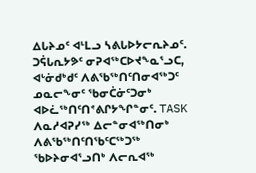ᐃᒐᔨᓄᑦ ᐊᒻᒪᓗ ᓴᕕᒐᐅᔭᓕᕆᔨᓄᑦ. ᑐᕌᒐᕆᔭᕗᑦ ᓂᕈᐊᖅᑕᐅᔪᖕᓇᕐᓗᑕ, ᐊᒡᓃᑯᒃᑯᑦ ᐱᕕᖃᖅᑎᑦᑎᓂᐊᖅᑐᑦ ᓄᓇᓕᖕᓂᑦ ᖃᓂᑖᓃᑦᑐᓂᒃ ᐊᐅᓛᖅᑎᑦᑎᕝᕕᒋᔭᖏᓐᓂᑦ. TASK ᐱᓇᓱᐊᕈᓯᖅ ᐃᓕᓐᓂᐊᖅᑎᓂᒃ ᐱᕕᖃᖅᑎᑦᑎᖃᑦᑕᖅᑐᖅ ᖃᐅᔨᓂᐊᕐᓗᑎᒃ ᐱᓕᕆᐊᖅ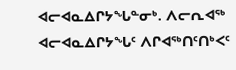ᐊᓕᐊᓇᐃᒋᔭᖓᓐᓂᒃ. ᐱᓕᕆᐊᖅ ᐊᓕᐊᓇᐃᒋᔭᖓᑦ ᐱᒋᐊᖅᑎᑦᑎᒃᐸᑦ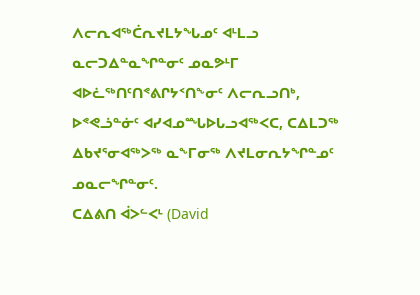ᐱᓕᕆᐊᖅᑖᕆᔪᒪᔭᖓᓄᑦ ᐊᒻᒪᓗ ᓇᓕᑐᐃᓐᓇᖏᓐᓂᑦ ᓄᓇᕗᒻᒥ ᐊᐅᓛᖅᑎᑦᑎᕝᕕᒋᔭᑉᑎᖕᓂᑦ ᐱᓕᕆᓗᑎᒃ, ᐅᕝᕙᓘᓐᓃᑦ ᐊᓯᐊᓄᙵᐅᒐᓗᐊᖅᐸᑕ, ᑕᐃᒪᑐᖅ ᐃᑲᔪᕐᓂᐊᖅᐳᖅ ᓇᖕᒥᓂᖅ ᐱᔪᒪᓂᕆᔭᖏᓐᓄᑦ ᓄᓇᓕᖏᓐᓂᑦ.
ᑕᐃᕕᑎ ᐋᐳᓪᐸᒻ (David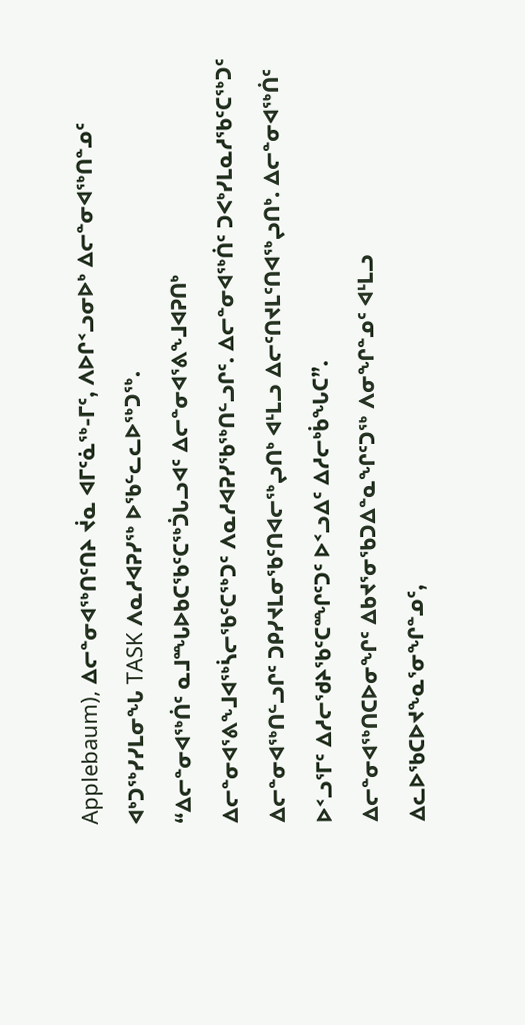Applebaum), ᐃᓕᓐᓂᐊᖅᑎᑦᑎᔨ ᔫᓇ ᐊᒥᑦᓈᖅ-ᒥᑦ, ᐱᐅᒋᑉᓗᓂᐅᒃ ᐃᓕᓐᓂᐊᖅᑎᓐᓄᑦ ᐊᒃᑐᖅᓯᓯᒪᓂᖓ TASK ᐱᓇᓱᐊᕈᓯᖅ ᐅᖃᓪᓚᓚᐅᖅᑐᖅ.
“ᐃᓕᓐᓂᐊᖅᑏᑦ ᓇᒧᙵᐅᑲᑕᖃᑦᑕᖅᑑᒐᓗᐊᑦ ᐃᓕᓐᓂᐊᕐᕕᖕᒧᐊᕈᑎᒃ ᐃᓕᓐᓂᐊᕐᕕᖕᒧᐊᖅᓵᓕᖃᑦᑕᖅᑐᑦ ᐱᓇᓱᐊᕈᓯᖃᖅᑎᓪᓗᒋᑦ. ᐃᓕᓐᓂᐊᖅᑏᑦ ᑐᐸᒃᓯᒪᓇᓱᖃᑦᑕᖅᑐᑦ ᐃᓕᓐᓂᐊᖅᑎᓪᓗᒋᑦ ᑐᑭᓯᔪᒪᓂᖃᑦᑎᐊᓕᖅᖢᑎᒃ ᐊᒻᒪᓗ ᐃᓕᑦᑎᔪᒪᑦᑎᐊᖅᖢᑎᒃ. ᐃᓕᓐᓂᐊᖅᑏᑦ ᐅᑉᓗᕐᒥᑦ ᐃᓱᓕᖁᔨᖃᑦᑕᙱᑦᑐᑦ ᐅᑉᓗᐃᑦ ᐃᓱᓕᒃᑳᖓᑕ”.
ᐃᓕᓐᓂᐊᖅᑎᑕᐅᓂᖏᑦ ᐃᑲᔪᕐᓂᖃᑐᐃᓐᓇᖏᑦᑐᖅ ᐱᓂᖏᓐᓄᑦ ᐊᒻᒪᓗ ᐃᓚᐅᖃᑕᐅᔪᖕᓇᕐᓂᖏᓐᓄᑦ,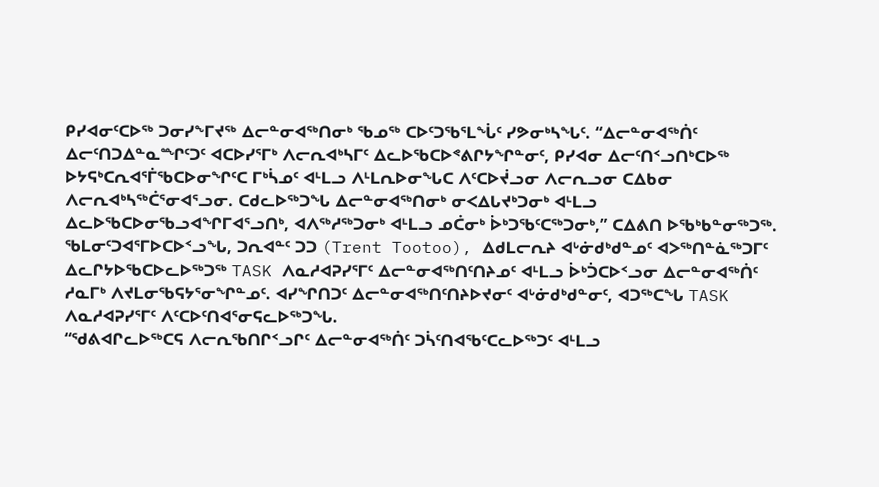ᑭᓯᐊᓂᑦᑕᐅᖅ ᑐᓂᓯᖕᒥᔪᖅ ᐃᓕᓐᓂᐊᖅᑎᓂᒃ ᖃᓄᖅ ᑕᐅᑦᑐᖃᕐᒪᖔᑦ ᓯᕗᓂᒃᓴᖓᑦ. “ᐃᓕᓐᓂᐊᖅᑏᑦ ᐃᓕᑦᑎᑐᐃᓐᓇᙱᑦᑐᑦ ᐊᑕᐅᓯᕐᒥᒃ ᐱᓕᕆᐊᒃᓴᒥᑦ ᐃᓚᐅᖃᑕᐅᕝᕕᒋᔭᖏᓐᓂᑦ, ᑭᓯᐊᓂ ᐃᓕᑦᑎᑉᓗᑎᒃᑕᐅᖅ ᐅᔭᕋᒃᑕᕆᐊᕐᒦᖃᑕᐅᓂᖏᑦᑕ ᒥᒃᓵᓄᑦ ᐊᒻᒪᓗ ᐱᒻᒪᕆᐅᓂᖓᑕ ᐱᑦᑕᐅᔫᓗᓂ ᐱᓕᕆᓗᓂ ᑕᐃᑲᓂ ᐱᓕᕆᐊᒃᓴᖅᑖᕐᓂᐊᕐᓗᓂ. ᑕᑯᓚᐅᖅᑐᖓ ᐃᓕᓐᓂᐊᖅᑎᓂᒃ ᓂᐸᐃᒐᔪᒃᑐᓂᒃ ᐊᒻᒪᓗ ᐃᓚᐅᖃᑕᐅᓂᖃᓗᐊᖏᒥᐊᕐᓗᑎᒃ, ᐊᐱᖅᓱᖅᑐᓂᒃ ᐊᒻᒪᓗ ᓄᑖᓂᒃ ᐆᒃᑐᖃᑦᑕᖅᑐᓂᒃ,” ᑕᐃᕕᑎ ᐅᖃᒃᑲᓐᓂᖅᑐᖅ.
ᖃᒪᓂᑦᑐᐊᕐᒥᐅᑕᐅᑉᓗᖓ, ᑐᕆᐊᓐᑦ ᑐᑐ (Trent Tootoo), ᐃᑯᒪᓕᕆᔨ ᐊᒡᓃᑯᒃᑯᓐᓄᑦ ᐊᐳᖅᑎᓐᓈᖅᑐᒥᑦ ᐃᓚᒋᔭᐅᖃᑕᐅᓚᐅᖅᑐᖅ TASK ᐱᓇᓱᐊᕈᓯᕐᒥᑦ ᐃᓕᓐᓂᐊᖅᑎᑦᑎᔨᓄᑦ ᐊᒻᒪᓗ ᐆᒃᑑᑕᐅᑉᓗᓂ ᐃᓕᓐᓂᐊᖅᑏᑦ ᓱᓇᒥᒃ ᐱᔪᒪᓂᖃᕋᔭᕐᓂᖏᓐᓄᑦ. ᐊᓯᖏᑎᑐᑦ ᐃᓕᓐᓂᐊᖅᑎᑦᑎᔨᐅᔪᓂᑦ ᐊᒡᓃᑯᒃᑯᓐᓂᑦ, ᐊᑐᖅᑕᖓ TASK ᐱᓇᓱᐊᕈᓯᕐᒥᑦ ᐱᑦᑕᐅᑦᑎᐊᕐᓂᕋᓚᐅᖅᑐᖓ.
“ᖁᕕᐊᒋᓚᐅᖅᑕᕋ ᐱᓕᕆᖃᑎᒋᑉᓗᒋᑦ ᐃᓕᓐᓂᐊᖅᑏᑦ ᑐᓵᑦᑎᐊᖃᑦᑕᓚᐅᖅᑐᑦ ᐊᒻᒪᓗ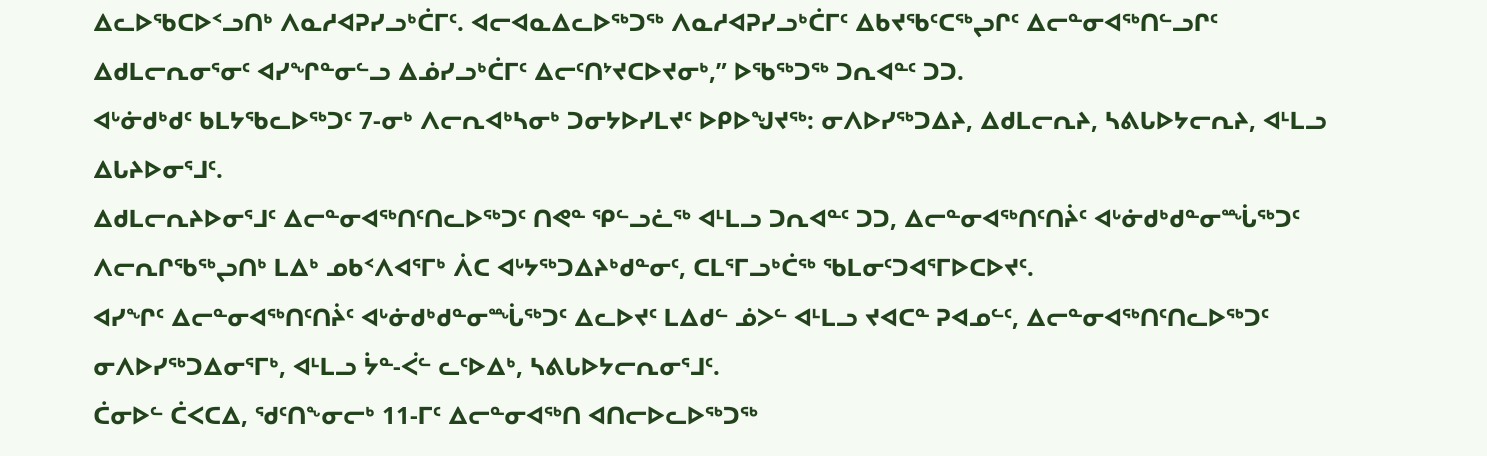ᐃᓚᐅᖃᑕᐅᑉᓗᑎᒃ ᐱᓇᓱᐊᕈᓯᓗᒃᑖᒥᑦ. ᐊᓕᐊᓇᐃᓚᐅᖅᑐᖅ ᐱᓇᓱᐊᕈᓯᓗᒃᑖᒥᑦ ᐃᑲᔪᖃᑦᑕᖅᖢᒋᑦ ᐃᓕᓐᓂᐊᖅᑎᓪᓗᒋᑦ ᐃᑯᒪᓕᕆᓂᕐᓂᑦ ᐊᓯᖏᓐᓂᓪᓗ ᐃᓅᓯᓗᒃᑖᒥᑦ ᐃᓕᑦᑎᔾᔪᑕᐅᔪᓂᒃ,” ᐅᖃᖅᑐᖅ ᑐᕆᐊᓐᑦ ᑐᑐ.
ᐊᒡᓃᑯᒃᑯᑦ ᑲᒪᔭᖃᓚᐅᖅᑐᑦ 7-ᓂᒃ ᐱᓕᕆᐊᒃᓴᓂᒃ ᑐᓂᔭᐅᓯᒪᔪᑦ ᐅᑭᐅᖑᔪᖅ: ᓂᐱᐅᓯᖅᑐᐃᔨ, ᐃᑯᒪᓕᕆᔨ, ᓴᕕᒐᐅᔭᓕᕆᔨ, ᐊᒻᒪᓗ ᐃᒐᔨᐅᓂᕐᒧᑦ.
ᐃᑯᒪᓕᕆᔨᐅᓂᕐᒧᑦ ᐃᓕᓐᓂᐊᖅᑎᑦᑎᓚᐅᖅᑐᑦ ᑎᕙᓐ ᕿᓪᓗᓛᖅ ᐊᒻᒪᓗ ᑐᕆᐊᓐᑦ ᑐᑐ, ᐃᓕᓐᓂᐊᖅᑎᑦᑎᔩᑦ ᐊᒡᓃᑯᒃᑯᓐᓂᙶᖅᑐᑦ ᐱᓕᕆᒋᖃᖅᖢᑎᒃ ᒪᐃᒃ ᓄᑲᑉᐱᐊᕐᒥᒃ ᐲᑕ ᐊᒡᔭᖅᑐᐃᔨᒃᑯᓐᓂᑦ, ᑕᒪᕐᒥᓗᒃᑖᖅ ᖃᒪᓂᑦᑐᐊᕐᒥᐅᑕᐅᔪᑦ.
ᐊᓯᖏᑦ ᐃᓕᓐᓂᐊᖅᑎᑦᑎᔩᑦ ᐊᒡᓃᑯᒃᑯᓐᓂᙶᖅᑐᑦ ᐃᓚᐅᔪᑦ ᒪᐃᑯᓪ ᓅᐳᓪ ᐊᒻᒪᓗ ᔪᐊᑕᓐ ᕈᐊᓄᓪᑦ, ᐃᓕᓐᓂᐊᖅᑎᑦᑎᓚᐅᖅᑐᑦ ᓂᐱᐅᓯᖅᑐᐃᓂᕐᒥᒃ, ᐊᒻᒪᓗ ᔮᓐ-ᐹᓪ ᓚᑦᐅᐃᒃ, ᓴᕕᒐᐅᔭᓕᕆᓂᕐᒧᑦ.
ᑖᓂᐅᓪ ᑖᐸᑕᐃ, ᖁᑦᑎᖕᓂᓕᒃ 11-ᒥᑦ ᐃᓕᓐᓂᐊᖅᑎ ᐊᑎᓕᐅᓚᐅᖅᑐᖅ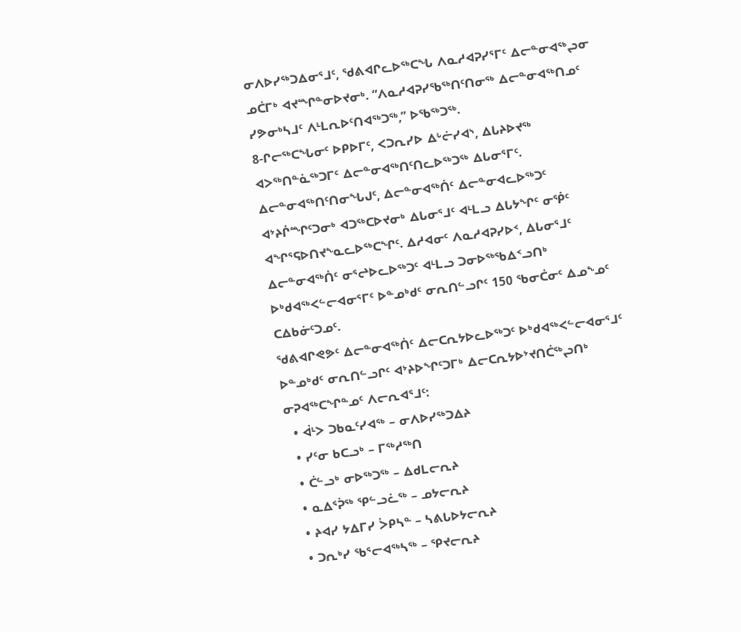ᓂᐱᐅᓯᖅᑐᐃᓂᕐᒧᑦ, ᖁᕕᐊᒋᓚᐅᖅᑕᖓ ᐱᓇᓱᐊᕈᓯᕐᒥᑦ ᐃᓕᓐᓂᐊᖅᖢᓂ ᓄᑖᒥᒃ ᐊᔪᙱᓐᓂᐅᔪᓂᒃ. “ᐱᓇᓱᐊᕈᓯᖃᖅᑎᑦᑎᓂᖅ ᐃᓕᓐᓂᐊᖅᑎᓄᑦ ᓯᕗᓂᒃᓴᒧᑦ ᐱᒻᒪᕆᐅᑦᑎᐊᖅᑐᖅ,” ᐅᖃᖅᑐᖅ.
8-ᒋᓕᖅᑕᖓᓂᑦ ᐅᑭᐅᒥᑦ, ᐸᑐᕆᓯᐅ ᐃᒡᓖᓯᐊᔅ, ᐃᒐᔨᐅᔪᖅ ᐊᐳᖅᑎᓐᓈᖅᑐᒥᑦ ᐃᓕᓐᓂᐊᖅᑎᑦᑎᓚᐅᖅᑐᖅ ᐃᒐᓂᕐᒥᑦ. ᐃᓕᓐᓂᐊᖅᑎᑦᑎᓂᖓᒍᑦ, ᐃᓕᓐᓂᐊᖅᑏᑦ ᐃᓕᓐᓂᐊᓚᐅᖅᑐᑦ ᐊᔾᔨᒌᙱᑦᑐᓂᒃ ᐊᑐᖅᑕᐅᔪᓂᒃ ᐃᒐᓂᕐᒧᑦ ᐊᒻᒪᓗ ᐃᒐᔭᖏᑦ ᓂᖀᑦ ᐊᖏᕐᕋᐅᑎᔪᖕᓇᓚᐅᖅᑕᖏᑦ. ᐃᓱᐊᓂᑦ ᐱᓇᓱᐊᕈᓯᐅᑉ, ᐃᒐᓂᕐᒧᑦ ᐃᓕᓐᓂᐊᖅᑏᑦ ᓂᕐᖠᐅᓚᐅᖅᑐᑦ ᐊᒻᒪᓗ ᑐᓂᐅᖅᖃᐃᑉᓗᑎᒃ ᐅᒃᑯᐊᖅᐸᓪᓕᐊᓂᕐᒥᑦ ᐅᓐᓄᒃᑯᑦ ᓂᕆᑎᓪᓗᒋᑦ 150 ᖃᓂᑖᓂᑦ ᐃᓄᖕᓄᑦ ᑕᐃᑲᓃᑦᑐᓄᑦ.
ᖁᕕᐊᒋᕙᕗᑦ ᐃᓕᓐᓂᐊᖅᑏᑦ ᐃᓕᑕᕆᔭᐅᓚᐅᖅᑐᑦ ᐅᒃᑯᐊᖅᐸᓪᓕᐊᓂᕐᒧᑦ ᐅᓐᓄᒃᑯᑦ ᓂᕆᑎᓪᓗᒋᑦ ᐊᔾᔨᐅᖏᑦᑐᒥᒃ ᐃᓕᑕᕆᔭᐅᔾᔪᑎᑖᖅᖢᑎᒃ ᓂᕈᐊᖅᑕᖏᓐᓄᑦ ᐱᓕᕆᐊᕐᒧᑦ:
  • ᐋᒻᐳ ᑐᑲᓇᑦᓯᐊᖅ – ᓂᐱᐅᓯᖅᑐᐃᔨ
  • ᓯᑦᓂ ᑲᑕᓗᒃ – ᒥᖅᓱᖅᑎ
  • ᑖᓪᓗᒃ ᓂᐅᖅᑐᖅ – ᐃᑯᒪᓕᕆᔨ
  • ᓇᐃᕐᕉᖅ ᕿᓪᓗᓛᖅ – ᓄᔭᓕᕆᔨ
  • ᔨᐊᓯ ᔭᐃᒥᓯ ᐴᑭᓴᓐ – ᓴᕕᒐᐅᔭᓕᕆᔨ
  • ᑐᕆᒃᓯ ᖃᕐᓕᐊᖅᓴᖅ – ᕿᔪᓕᕆᔨ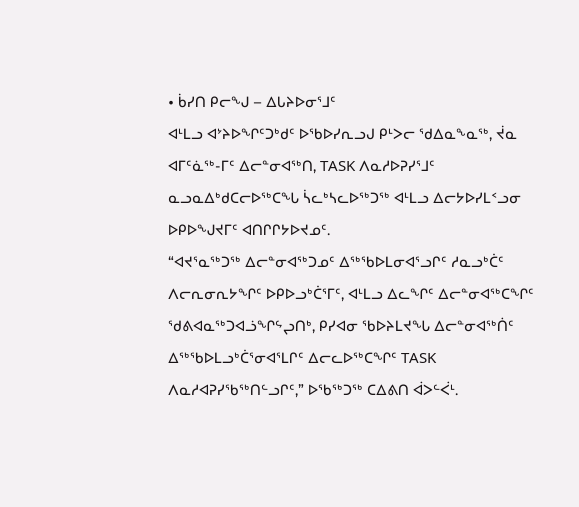• ᑳᓯᑎ ᑭᓕᖑ – ᐃᒐᔨᐅᓂᕐᒧᑦ
ᐊᒻᒪᓗ ᐊᔾᔨᐅᖏᑦᑐᒃᑯᑦ ᐅᖃᐅᓯᕆᓗᒍ ᑭᒻᐳᓕ ᖁᐃᓇᖕᓇᖅ, ᔫᓇ ᐊᒥᑦᓈᖅ-ᒥᑦ ᐃᓕᓐᓂᐊᖅᑎ, TASK ᐱᓇᓱᐅᕈᓯᕐᒧᑦ ᓇᓗᓇᐃᒃᑯᑕᓕᐅᖅᑕᖓ ᓵᓚᒃᓴᓚᐅᖅᑐᖅ ᐊᒻᒪᓗ ᐃᓕᔭᐅᓯᒪᑉᓗᓂ ᐅᑭᐅᖑᔪᒥᑦ ᐊᑎᒋᒋᔭᐅᔪᓄᑦ.
“ᐊᔪᕐᓇᖅᑐᖅ ᐃᓕᓐᓂᐊᖅᑐᓄᑦ ᐃᖅᖃᐅᒪᓂᐊᕐᓗᒋᑦ ᓱᓇᓗᒃᑖᑦ ᐱᓕᕆᓂᕆᔭᖏᑦ ᐅᑭᐅᓗᒃᑖᕐᒥᑦ, ᐊᒻᒪᓗ ᐃᓚᖏᑦ ᐃᓕᓐᓂᐊᖅᑕᖏᑦ ᖁᕕᐊᓇᖅᑐᐊᓘᖏᖦᖢᑎᒃ, ᑭᓯᐊᓂ ᖃᐅᔨᒪᔪᖓ ᐃᓕᓐᓂᐊᖅᑏᑦ ᐃᖅᖃᐅᒪᓗᒃᑖᕐᓂᐊᕐᒪᒋᑦ ᐃᓕᓚᐅᖅᑕᖏᑦ TASK ᐱᓇᓱᐊᕈᓯᖃᖅᑎᓪᓗᒋᑦ,” ᐅᖃᖅᑐᖅ ᑕᐃᕕᑎ ᐋᐳᓪᐹᒻ.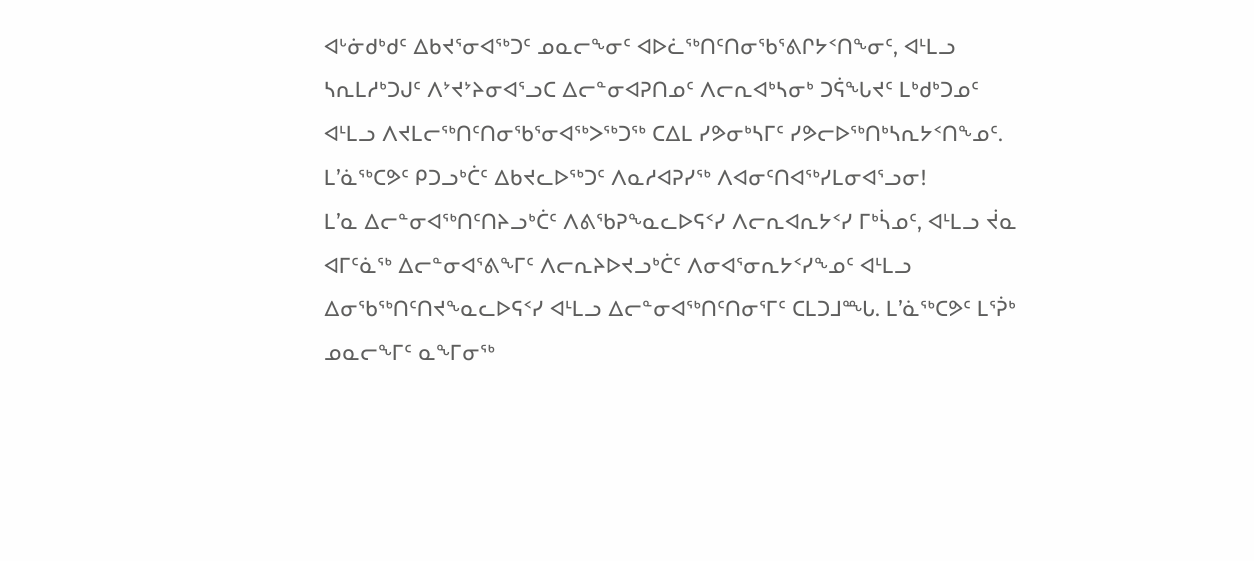ᐊᒡᓃᑯᒃᑯᑦ ᐃᑲᔪᕐᓂᐊᖅᑐᑦ ᓄᓇᓕᖕᓂᑦ ᐊᐅᓛᖅᑎᑦᑎᓂᖃᕐᕕᒋᔭᑉᑎᖕᓂᑦ, ᐊᒻᒪᓗ ᓴᕆᒪᓱᒃᑐᒍᑦ ᐱᔾᔪᔾᔨᓂᐊᕐᓗᑕ ᐃᓕᓐᓂᐊᕈᑎᓄᑦ ᐱᓕᕆᐊᒃᓴᓂᒃ ᑐᕌᖓᔪᑦ ᒪᒃᑯᒃᑐᓄᑦ ᐊᒻᒪᓗ ᐱᔪᒪᓕᖅᑎᑦᑎᓂᖃᕐᓂᐊᖅᐳᖅᑐᖅ ᑕᐃᒪ ᓯᕗᓂᒃᓴᒥᑦ ᓯᕗᓕᐅᖅᑎᒃᓴᕆᔭᑉᑎᖕᓄᑦ.
ᒪ’ᓈᖅᑕᕗᑦ ᑭᑐᓗᒃᑖᑦ ᐃᑲᔪᓚᐅᖅᑐᑦ ᐱᓇᓱᐊᕈᓯᖅ ᐱᐊᓂᑦᑎᐊᖅᓯᒪᓂᐊᕐᓗᓂ!
ᒪ’ᓇ ᐃᓕᓐᓂᐊᖅᑎᑦᑎᔨᓗᒃᑖᑦ ᐱᕕᖃᕈᖕᓇᓚᐅᕋᑉᓯ ᐱᓕᕆᐊᕆᔭᑉᓯ ᒥᒃᓵᓄᑦ, ᐊᒻᒪᓗ ᔫᓇ ᐊᒥᑦᓈᖅ ᐃᓕᓐᓂᐊᕐᕕᖕᒥᑦ ᐱᓕᕆᔨᐅᔪᓗᒃᑖᑦ ᐱᓂᐊᕐᓂᕆᔭᑉᓯᖕᓄᑦ ᐊᒻᒪᓗ ᐃᓂᖃᖅᑎᑦᑎᔪᖕᓇᓚᐅᕋᑉᓯ ᐊᒻᒪᓗ ᐃᓕᓐᓂᐊᖅᑎᑦᑎᓂᕐᒥᑦ ᑕᒪᑐᒧᙵ. ᒪ’ᓈᖅᑕᕗᑦ ᒪᕐᕉᒃ ᓄᓇᓕᖕᒥᑦ ᓇᖕᒥᓂᖅ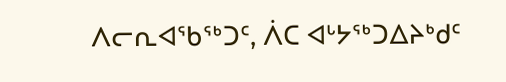ᐱᓕᕆᐊᖃᖅᑐᑦ, ᐲᑕ ᐊᒡᔭᖅᑐᐃᔨᒃᑯᑦ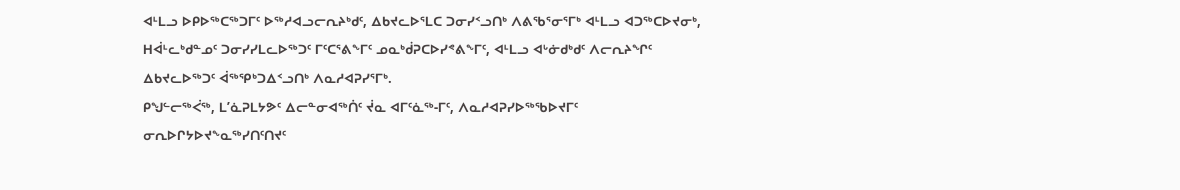ᐊᒻᒪᓗ ᐅᑭᐅᖅᑕᖅᑐᒥᑦ ᐅᖅᓱᐊᓗᓕᕆᔨᒃᑯᑦ, ᐃᑲᔪᓚᐅᕐᒪᑕ ᑐᓂᓯᑉᓗᑎᒃ ᐱᕕᖃᕐᓂᕐᒥᒃ ᐊᒻᒪᓗ ᐊᑐᖅᑕᐅᔪᓂᒃ, ᕼᐋᒻᓚᒃᑯᓐᓄᑦ ᑐᓂᓯᓯᒪᓚᐅᖅᑐᑦ ᒥᑦᑕᕐᕕᖕᒥᑦ ᓄᓇᒃᑰᕈᑕᐅᓯᕝᕕᖕᒥᑦ, ᐊᒻᒪᓗ ᐊᒡᓃᑯᒃᑯᑦ ᐱᓕᕆᔨᖏᑦ ᐃᑲᔪᓚᐅᖅᑐᑦ ᐋᖅᕿᒃᑐᐃᑉᓗᑎᒃ ᐱᓇᓱᐊᕈᓯᕐᒥᒃ.
ᑭᖑᓪᓕᖅᐹᖅ, ᒪ’ᓈᕈᒪᔭᕗᑦ ᐃᓕᓐᓂᐊᖅᑏᑦ ᔫᓇ ᐊᒥᑦᓈᖅ-ᒥᑦ, ᐱᓇᓱᐊᕈᓯᐅᖅᖃᐅᔪᒥᑦ ᓂᕆᐅᒋᔭᐅᔪᖕᓇᖅᓯᑎᑦᑎᔪᑦ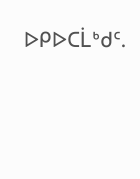ᐅᑭᐅᑕᒫᒃᑯᑦ.